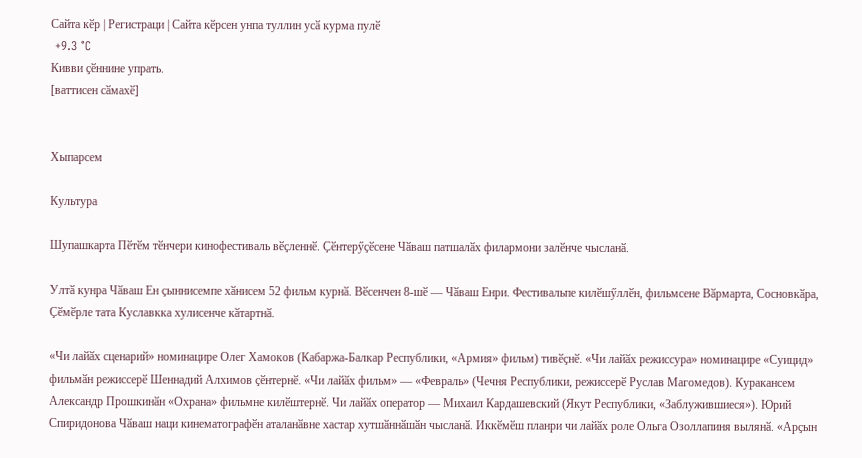Сайта кӗр | Регистраци | Сайта кӗрсен унпа туллин усӑ курма пулӗ
 +9.3 °C
Кивви ҫӗннине упрать.
[ваттисен сӑмахӗ]


Хыпарсем

Культура

Шупашкарта Пӗтӗм тӗнчери кинофестиваль вӗҫленнӗ. Ҫӗнтерӳҫӗсене Чӑваш патшалӑх филармони залӗнче чысланӑ.

Ултӑ кунра Чӑваш Ен ҫыннисемпе хӑнисем 52 фильм курнӑ. Вӗсенчен 8-шӗ — Чӑваш Енри. Фестивальпе килӗшӳллӗн, фильмсене Вӑрмарта, Сосновкӑра, Ҫӗмӗрле тата Куславкка хулисенче кӑтартнӑ.

«Чи лайӑх сценарий» номинацире Олег Хамоков (Кабаржа-Балкар Республики, «Армия» фильм) тивӗҫнӗ. «Чи лайӑх режиссура» номинацире «Суицид» фильмӑн режиссерӗ Шеннадий Алхимов ҫӗнтернӗ. «Чи лайӑх фильм» — «Февраль» (Чечня Республики, режиссерӗ Руслав Магомедов). Куракансем Александр Прошкинӑн «Охрана» фильмне килӗштернӗ. Чи лайӑх оператор — Михаил Кардашевский (Якут Республики, «Заблужившиеся»). Юрий Спиридонова Чӑваш наци кинематографӗн аталанӑвне хастар хутшӑннӑшӑн чысланӑ. Иккӗмӗш планри чи лайӑх роле Ольга Озоллапиня вылянӑ. «Арҫын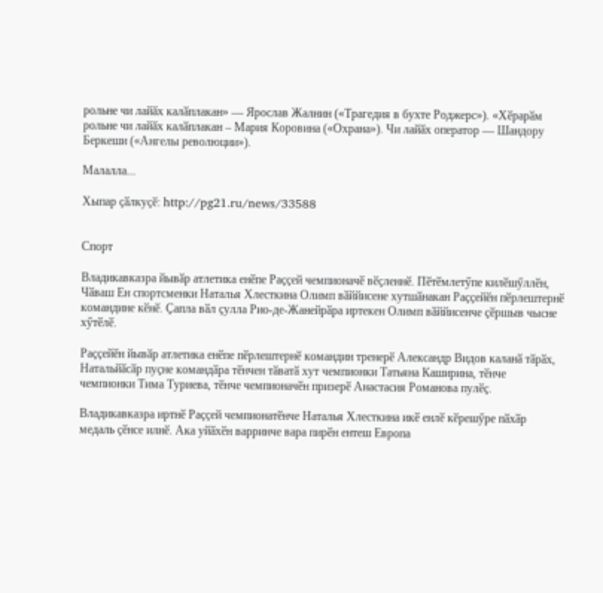рольне чи лайӑх калӑплакан» — Ярослав Жалнин («Трагедия в бухте Роджерс»). «Хӗрарӑм рольне чи лайӑх калӑплакан – Мария Коровина («Охрана»). Чи лайӑх оператор — Шандору Беркеши («Ангелы революции»).

Малалла...

Хыпар ҫӑлкуҫӗ: http://pg21.ru/news/33588


Спорт

Владикавказра йывӑр атлетика енӗпе Раҫҫей чемпионачӗ вӗҫленнӗ. Пӗтӗмлетӳпе килӗшӳллӗн, Чӑваш Ен спортсменки Наталья Хлесткина Олимп вӑййисене хутшӑнакан Раҫҫейӗн пӗрлештернӗ командине кӗнӗ. Ҫапла вӑл ҫулла Рио-де-Жанейрӑра иртекен Олимп вӑййисенче ҫӗршыв чысне хӳтӗлӗ.

Раҫҫейӗн йывӑр атлетика енӗпе пӗрлештернӗ командин тренерӗ Александр Видов каланӑ тӑрӑх, Натальйӑсӑр пуҫне командӑра тӗнчен тӑватӑ хут чемпионки Татьяна Каширина, тӗнче чемпионки Тима Туриева, тӗнче чемпионачӗн призерӗ Анастасия Романова пулӗҫ.

Владикавказра иртнӗ Раҫҫей чемпионатӗнче Наталья Хлесткина икӗ енлӗ кӗрешӳре пӑхӑр медаль ҫӗнсе илнӗ. Ака уйӑхӗн варринче вара пирӗн ентеш Европа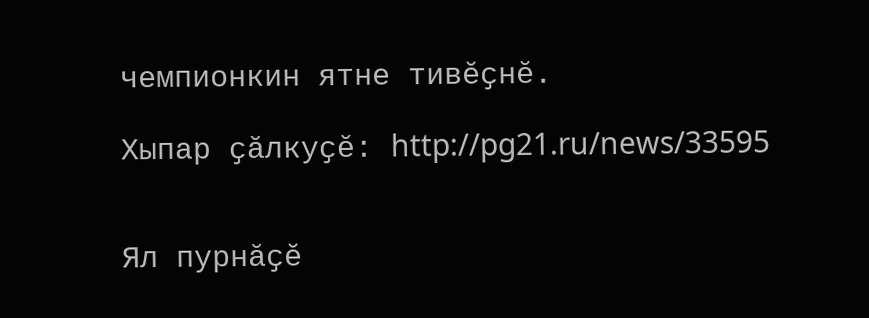чемпионкин ятне тивӗҫнӗ.

Хыпар ҫӑлкуҫӗ: http://pg21.ru/news/33595


Ял пурнӑҫӗ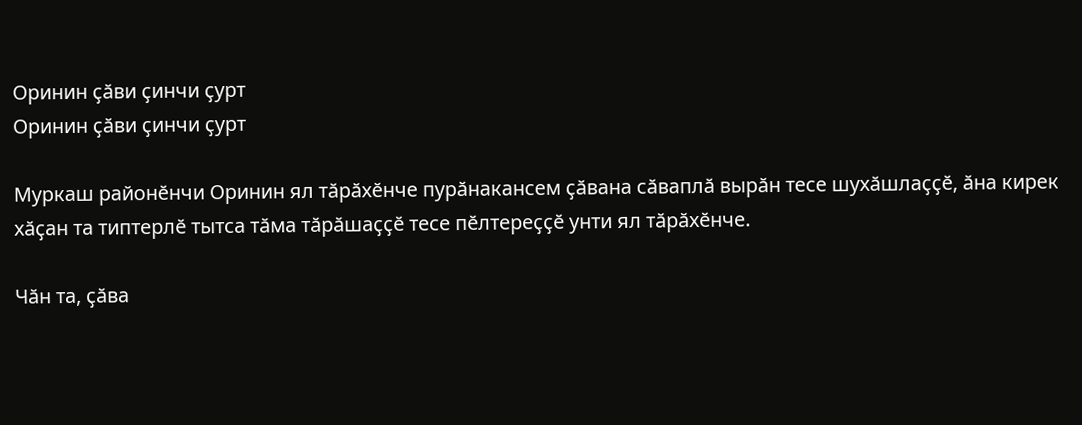Оринин ҫӑви ҫинчи ҫурт
Оринин ҫӑви ҫинчи ҫурт

Муркаш районӗнчи Оринин ял тӑрӑхӗнче пурӑнакансем ҫӑвана сӑваплӑ вырӑн тесе шухӑшлаҫҫӗ, ӑна кирек хӑҫан та типтерлӗ тытса тӑма тӑрӑшаҫҫӗ тесе пӗлтереҫҫӗ унти ял тӑрӑхӗнче.

Чӑн та, ҫӑва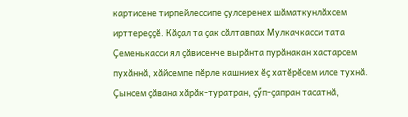картисене тирпейлессипе ҫулсеренех шӑматкунлӑхсем ирттереҫҫӗ. Кӑҫал та ҫак сӑлтавпах Мулкачкасси тата Ҫеменькасси ял ҫӑвисенче вырӑнта пурӑнакан хастарсем пухӑннӑ, хӑйсемпе пӗрле кашниех ӗҫ хатӗрӗсем илсе тухнӑ. Ҫынсем ҫӑвана хӑрӑк-туратран, ҫӳп-ҫапран тасатнӑ,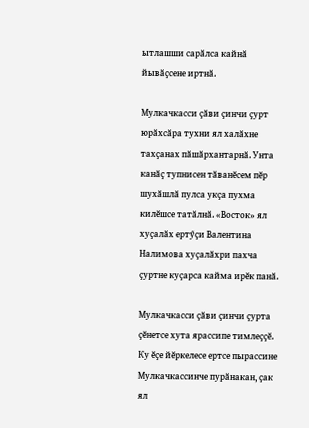ытлашши сарӑлса кайнӑ йывӑҫсене иртнӑ.

Мулкачкасси ҫӑви ҫинчи ҫурт юрӑхсӑра тухни ял халӑхне тахҫанах пӑшӑрхантарнӑ. Унта канӑҫ тупнисен тӑванӗсем пӗр шухӑшлӑ пулса укҫа пухма килӗшсе татӑлнӑ. «Восток» ял хуҫалӑх ертӳҫи Валентина Налимова хуҫалӑхри пахча ҫуртне куҫарса кайма ирӗк панӑ.

Мулкачкасси ҫӑви ҫинчи ҫурта ҫӗнетсе хута ярассипе тимлеҫҫӗ. Ку ӗҫе йӗркелесе ертсе пырассине Мулкачкассинче пурӑнакан, ҫак ял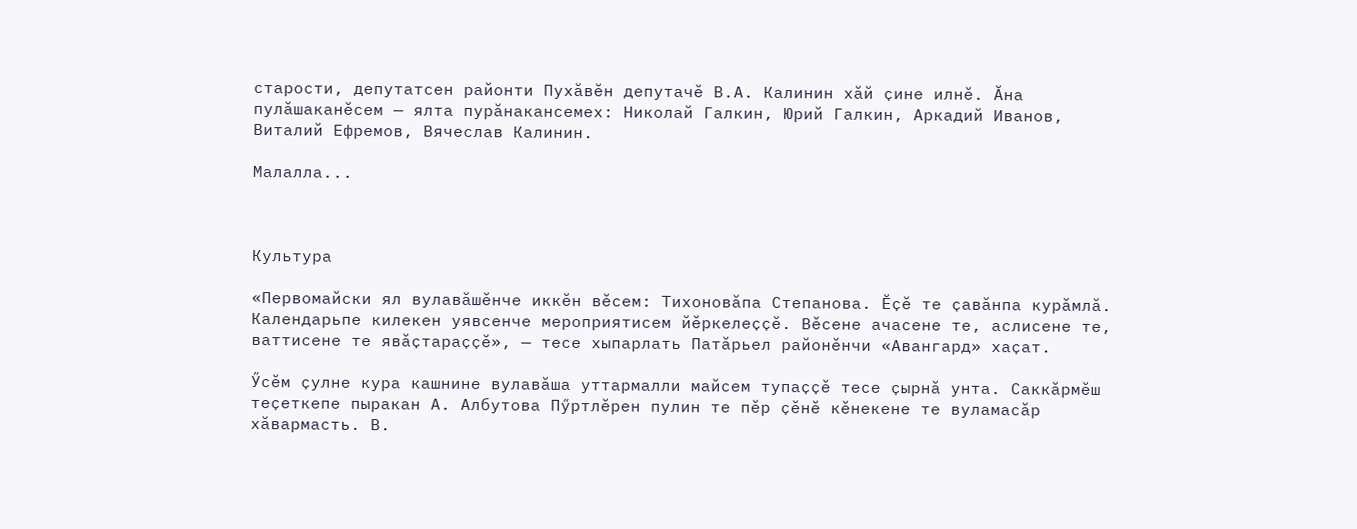старости, депутатсен районти Пухӑвӗн депутачӗ В.А. Калинин хӑй ҫине илнӗ. Ӑна пулӑшаканӗсем — ялта пурӑнакансемех: Николай Галкин, Юрий Галкин, Аркадий Иванов, Виталий Ефремов, Вячеслав Калинин.

Малалла...



Культура

«Первомайски ял вулавӑшӗнче иккӗн вӗсем: Тихоновӑпа Степанова. Ӗҫӗ те ҫавӑнпа курӑмлӑ. Календарьпе килекен уявсенче мероприятисем йӗркелеҫҫӗ. Вӗсене ачасене те, аслисене те, ваттисене те явӑҫтараҫҫӗ», — тесе хыпарлать Патӑрьел районӗнчи «Авангард» хаҫат.

Ӳсӗм ҫулне кура кашнине вулавӑша уттармалли майсем тупаҫҫӗ тесе ҫырнӑ унта. Саккӑрмӗш теҫеткепе пыракан А. Албутова Пӳртлӗрен пулин те пӗр ҫӗнӗ кӗнекене те вуламасӑр хӑвармасть. В.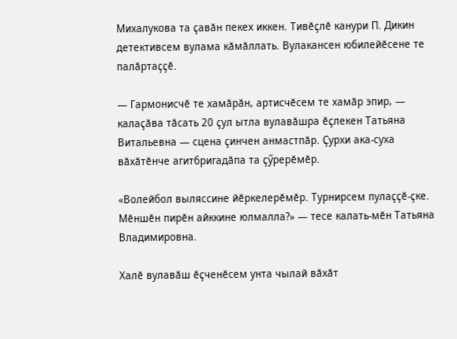Михалукова та ҫавӑн пекех иккен. Тивӗҫлӗ канури П. Дикин детективсем вулама кӑмӑллать. Вулакансен юбилейӗсене те палӑртаҫҫӗ.

— Гармонисчӗ те хамӑрӑн, артисчӗсем те хамӑр эпир, — калаҫӑва тӑсать 20 ҫул ытла вулавӑшра ӗҫлекен Татьяна Витальевна — сцена ҫинчен анмастпӑр. Ҫурхи ака-суха вӑхӑтӗнче агитбригадӑпа та ҫӳрерӗмӗр.

«Волейбол выляссине йӗркелерӗмӗр. Турнирсем пулаҫҫӗ-ҫке. Мӗншӗн пирӗн айккине юлмалла?» — тесе калать-мӗн Татьяна Владимировна.

Халӗ вулавӑш ӗҫченӗсем унта чылай вӑхӑт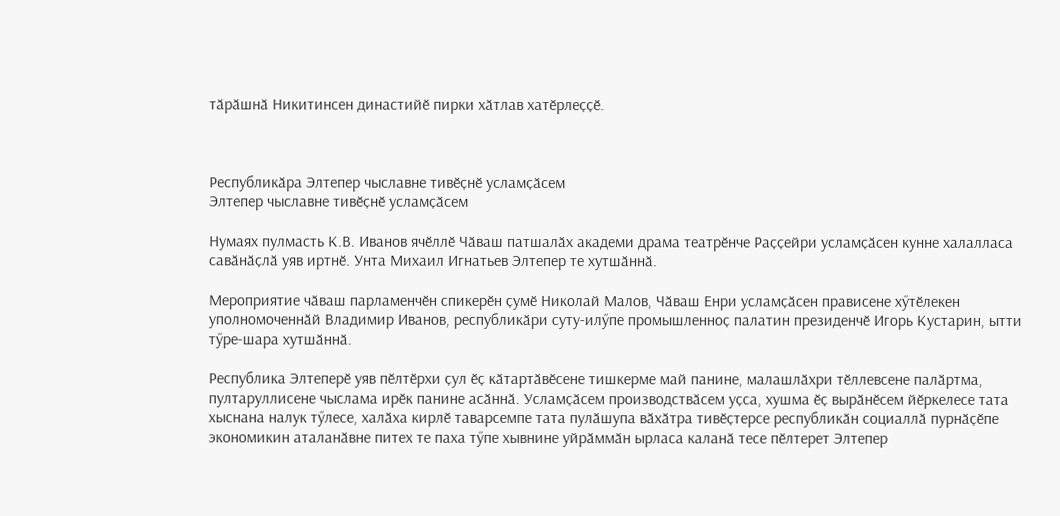тӑрӑшнӑ Никитинсен династийӗ пирки хӑтлав хатӗрлеҫҫӗ.



Республикӑра Элтепер чыславне тивӗҫнӗ усламҫӑсем
Элтепер чыславне тивӗҫнӗ усламҫӑсем

Нумаях пулмасть К.В. Иванов ячӗллӗ Чӑваш патшалӑх академи драма театрӗнче Раҫҫейри усламҫӑсен кунне халалласа савӑнӑҫлӑ уяв иртнӗ. Унта Михаил Игнатьев Элтепер те хутшӑннӑ.

Мероприятие чӑваш парламенчӗн спикерӗн ҫумӗ Николай Малов, Чӑваш Енри усламҫӑсен прависене хӳтӗлекен уполномоченнӑй Владимир Иванов, республикӑри суту-илӳпе промышленноҫ палатин президенчӗ Игорь Кустарин, ытти тӳре-шара хутшӑннӑ.

Республика Элтеперӗ уяв пӗлтӗрхи ҫул ӗҫ кӑтартӑвӗсене тишкерме май панине, малашлӑхри тӗллевсене палӑртма, пултаруллисене чыслама ирӗк панине асӑннӑ. Усламҫӑсем производствӑсем уҫса, хушма ӗҫ вырӑнӗсем йӗркелесе тата хыснана налук тӳлесе, халӑха кирлӗ таварсемпе тата пулӑшупа вӑхӑтра тивӗҫтерсе республикӑн социаллӑ пурнӑҫӗпе экономикин аталанӑвне питех те паха тӳпе хывнине уйрӑммӑн ырласа каланӑ тесе пӗлтерет Элтепер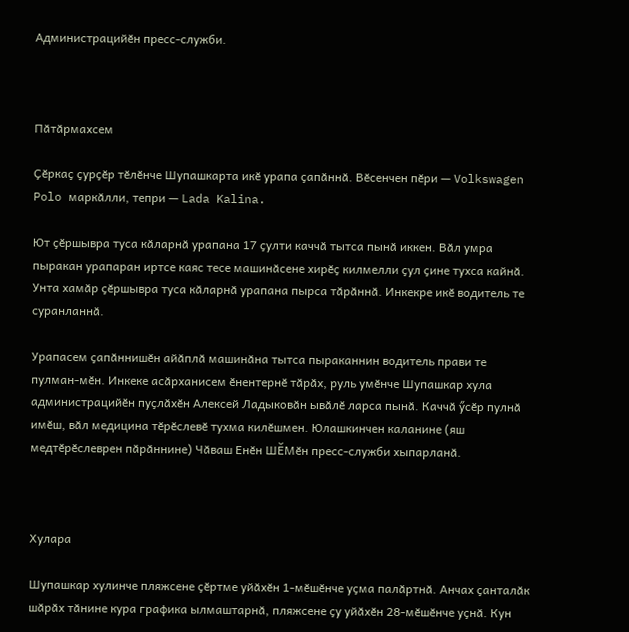Администрацийӗн пресс-служби.



Пӑтӑрмахсем

Ҫӗркаҫ ҫурҫӗр тӗлӗнче Шупашкарта икӗ урапа ҫапӑннӑ. Вӗсенчен пӗри — Volkswagen Polo маркӑлли, тепри — Lada Kalina.

Ют ҫӗршывра туса кӑларнӑ урапана 17 ҫулти каччӑ тытса пынӑ иккен. Вӑл умра пыракан урапаран иртсе каяс тесе машинӑсене хирӗҫ килмелли ҫул ҫине тухса кайнӑ. Унта хамӑр ҫӗршывра туса кӑларнӑ урапана пырса тӑрӑннӑ. Инкекре икӗ водитель те суранланнӑ.

Урапасем ҫапӑннишӗн айӑплӑ машинӑна тытса пыраканнин водитель прави те пулман-мӗн. Инкеке асӑрханисем ӗнентернӗ тӑрӑх, руль умӗнче Шупашкар хула администрацийӗн пуҫлӑхӗн Алексей Ладыковӑн ывӑлӗ ларса пынӑ. Каччӑ ӳсӗр пулнӑ имӗш, вӑл медицина тӗрӗслевӗ тухма килӗшмен. Юлашкинчен каланине (яш медтӗрӗслеврен пӑрӑннине) Чӑваш Енӗн ШӖМӗн пресс-служби хыпарланӑ.



Хулара

Шупашкар хулинче пляжсене ҫӗртме уйӑхӗн 1-мӗшӗнче уҫма палӑртнӑ. Анчах ҫанталӑк шӑрӑх тӑнине кура графика ылмаштарнӑ, пляжсене ҫу уйӑхӗн 28-мӗшӗнче уҫнӑ. Кун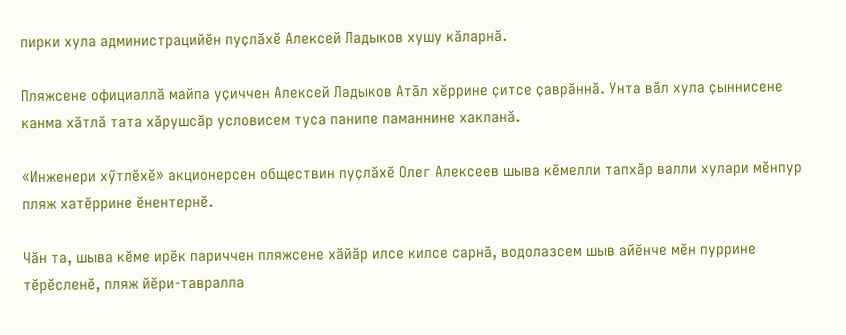пирки хула администрацийӗн пуҫлӑхӗ Алексей Ладыков хушу кӑларнӑ.

Пляжсене официаллӑ майпа уҫиччен Алексей Ладыков Атӑл хӗррине ҫитсе ҫаврӑннӑ. Унта вӑл хула ҫыннисене канма хӑтлӑ тата хӑрушсӑр условисем туса панипе паманнине хакланӑ.

«Инженери хӳтлӗхӗ» акционерсен обществин пуҫлӑхӗ Олег Алексеев шыва кӗмелли тапхӑр валли хулари мӗнпур пляж хатӗррине ӗнентернӗ.

Чӑн та, шыва кӗме ирӗк париччен пляжсене хӑйӑр илсе килсе сарнӑ, водолазсем шыв айӗнче мӗн пуррине тӗрӗсленӗ, пляж йӗри-тавралла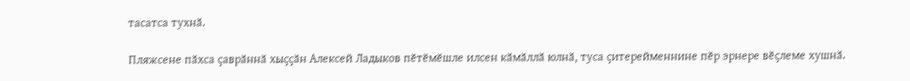тасатса тухнӑ.

Пляжсене пӑхса ҫаврӑннӑ хыҫҫӑн Алексей Ладыков пӗтӗмӗшле илсен кӑмӑллӑ юлнӑ, туса ҫитерейменнине пӗр эрнере вӗҫлеме хушнӑ.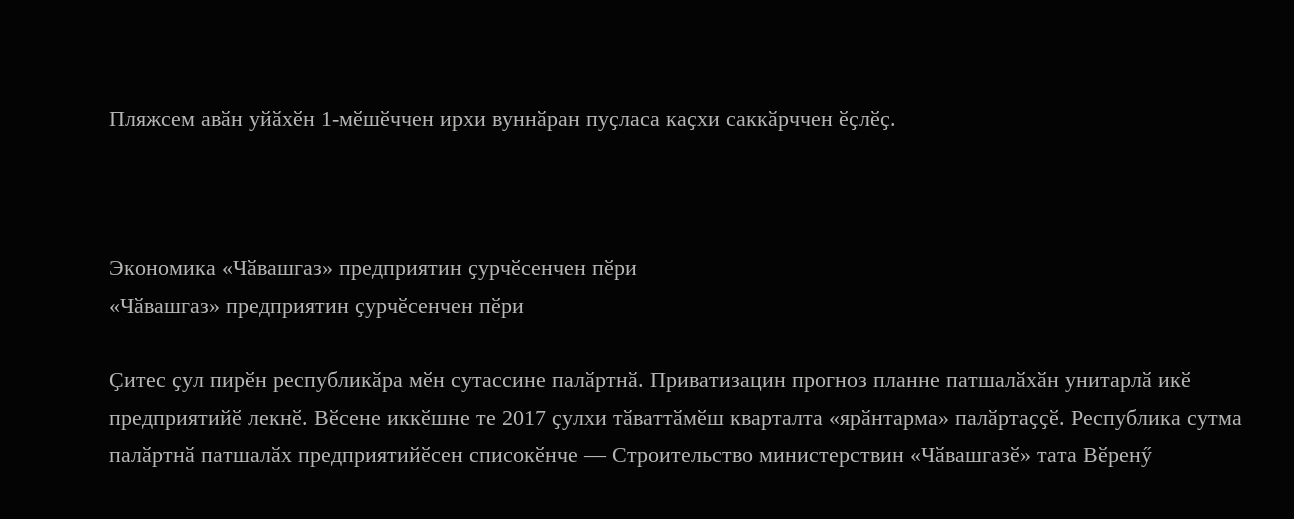Пляжсем авӑн уйӑхӗн 1-мӗшӗччен ирхи вуннӑран пуҫласа каҫхи саккӑрччен ӗҫлӗҫ.



Экономика «Чӑвашгаз» предприятин ҫурчӗсенчен пӗри
«Чӑвашгаз» предприятин ҫурчӗсенчен пӗри

Ҫитес ҫул пирӗн республикӑра мӗн сутассине палӑртнӑ. Приватизацин прогноз планне патшалӑхӑн унитарлӑ икӗ предприятийӗ лекнӗ. Вӗсене иккӗшне те 2017 ҫулхи тӑваттӑмӗш кварталта «ярӑнтарма» палӑртаҫҫӗ. Республика сутма палӑртнӑ патшалӑх предприятийӗсен списокӗнче — Строительство министерствин «Чӑвашгазӗ» тата Вӗренӳ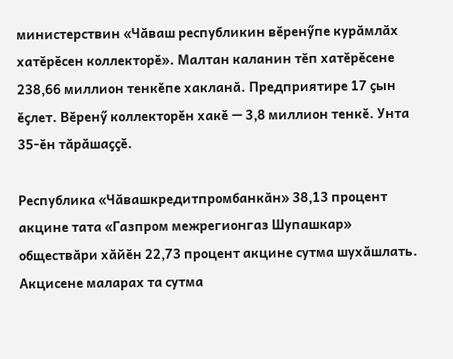министерствин «Чӑваш республикин вӗренӳпе курӑмлӑх хатӗрӗсен коллекторӗ». Малтан каланин тӗп хатӗрӗсене 238,66 миллион тенкӗпе хакланӑ. Предприятире 17 ҫын ӗҫлет. Вӗренӳ коллекторӗн хакӗ — 3,8 миллион тенкӗ. Унта 35-ӗн тӑрӑшаҫҫӗ.

Республика «Чӑвашкредитпромбанкӑн» 38,13 процент акцине тата «Газпром межрегионгаз Шупашкар» обществӑри хӑйӗн 22,73 процент акцине сутма шухӑшлать. Акцисене маларах та сутма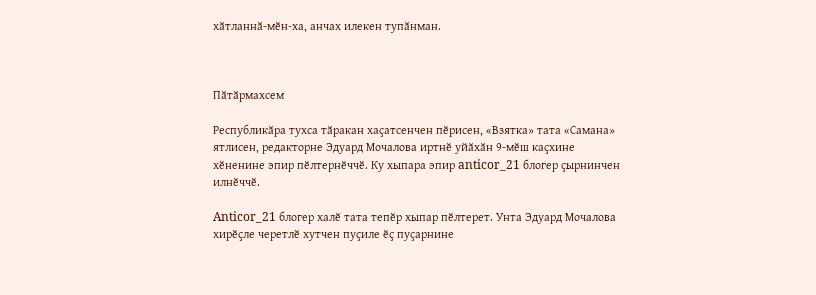хӑтланнӑ-мӗн-ха, анчах илекен тупӑнман.



Пӑтӑрмахсем

Республикӑра тухса тӑракан хаҫатсенчен пӗрисен, «Взятка» тата «Самана» ятлисен, редакторне Эдуард Мочалова иртнӗ уйӑхӑн 9-мӗш каҫхине хӗненине эпир пӗлтернӗччӗ. Ку хыпара эпир anticor_21 блогер ҫырнинчен илнӗччӗ.

Anticor_21 блогер халӗ тата тепӗр хыпар пӗлтерет. Унта Эдуард Мочалова хирӗҫле черетлӗ хутчен пуҫиле ӗҫ пуҫарнине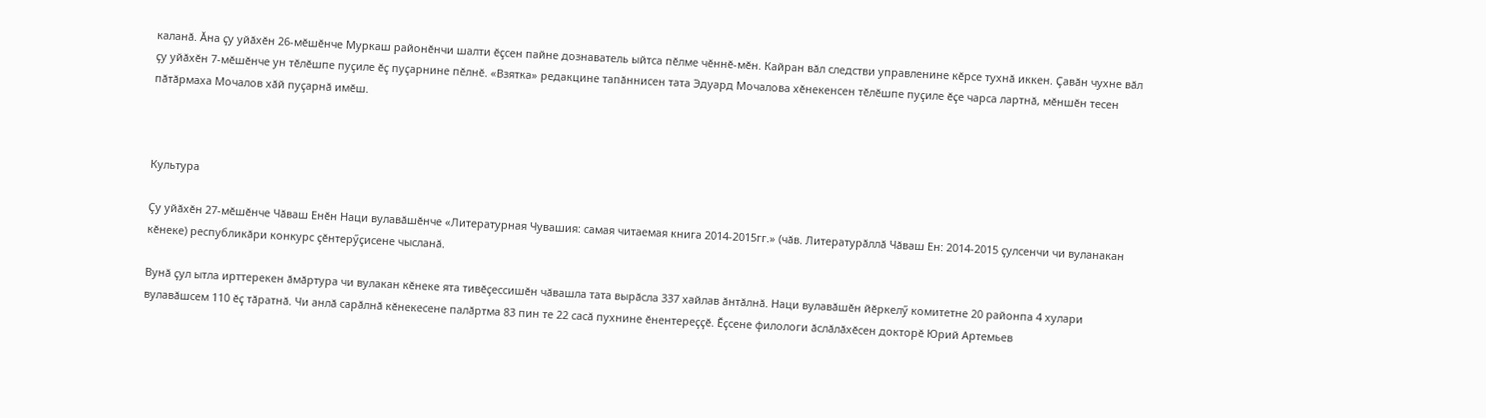каланӑ. Ӑна ҫу уйӑхӗн 26-мӗшӗнче Муркаш районӗнчи шалти ӗҫсен пайне дознаватель ыйтса пӗлме чӗннӗ-мӗн. Кайран вӑл следстви управленине кӗрсе тухнӑ иккен. Ҫавӑн чухне вӑл ҫу уйӑхӗн 7-мӗшӗнче ун тӗлӗшпе пуҫиле ӗҫ пуҫарнине пӗлнӗ. «Взятка» редакцине тапӑннисен тата Эдуард Мочалова хӗнекенсен тӗлӗшпе пуҫиле ӗҫе чарса лартнӑ, мӗншӗн тесен пӑтӑрмаха Мочалов хӑй пуҫарнӑ имӗш.



Культура

Ҫу уйӑхӗн 27-мӗшӗнче Чӑваш Енӗн Наци вулавӑшӗнче «Литературная Чувашия: самая читаемая книга 2014-2015гг.» (чӑв. Литературӑллӑ Чӑваш Ен: 2014-2015 ҫулсенчи чи вуланакан кӗнеке) республикӑри конкурс ҫӗнтерӳҫисене чысланӑ.

Вунӑ ҫул ытла ирттерекен ӑмӑртура чи вулакан кӗнеке ята тивӗҫессишӗн чӑвашла тата вырӑсла 337 хайлав ӑнтӑлнӑ. Наци вулавӑшӗн йӗркелӳ комитетне 20 районпа 4 хулари вулавӑшсем 110 ӗҫ тӑратнӑ. Чи анлӑ сарӑлнӑ кӗнекесене палӑртма 83 пин те 22 сасӑ пухнине ӗнентереҫҫӗ. Ӗҫсене филологи ӑслӑлӑхӗсен докторӗ Юрий Артемьев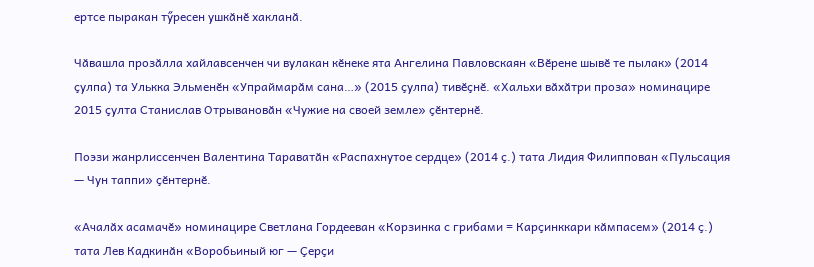ертсе пыракан тӳресен ушкӑнӗ хакланӑ.

Чӑвашла прозӑлла хайлавсенчен чи вулакан кӗнеке ята Ангелина Павловскаян «Вӗрене шывӗ те пылак» (2014 ҫулпа) та Улькка Эльменӗн «Упраймарӑм сана…» (2015 ҫулпа) тивӗҫнӗ. «Хальхи вӑхӑтри проза» номинацире 2015 ҫулта Станислав Отрывановӑн «Чужие на своей земле» ҫӗнтернӗ.

Поэзи жанрлиссенчен Валентина Тараватӑн «Распахнутое сердце» (2014 ҫ.) тата Лидия Филиппован «Пульсация — Чун таппи» ҫӗнтернӗ.

«Ачалӑх асамачӗ» номинацире Светлана Гордееван «Корзинка с грибами = Карҫинккари кӑмпасем» (2014 ҫ.) тата Лев Кадкинӑн «Воробьиный юг — Ҫерҫи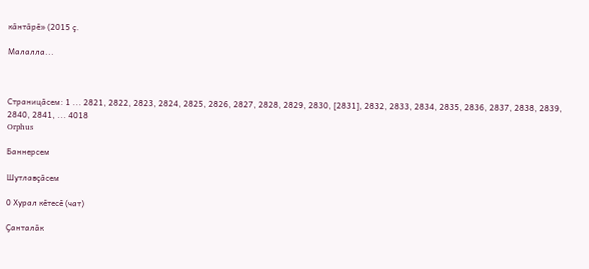кӑнтӑрӗ» (2015 ҫ.

Малалла...



Страницӑсем: 1 ... 2821, 2822, 2823, 2824, 2825, 2826, 2827, 2828, 2829, 2830, [2831], 2832, 2833, 2834, 2835, 2836, 2837, 2838, 2839, 2840, 2841, ... 4018
Orphus

Баннерсем

Шутлавҫӑсем

0 Хурал кӗтесӗ (чат)

Ҫанталӑк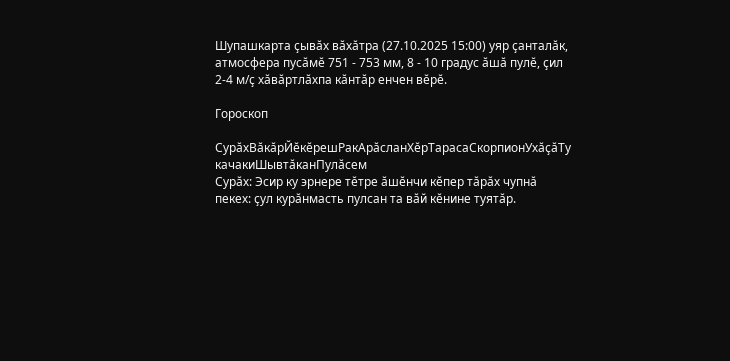Шупашкарта ҫывӑх вӑхӑтра (27.10.2025 15:00) уяр ҫанталӑк, атмосфера пусӑмӗ 751 - 753 мм, 8 - 10 градус ӑшӑ пулӗ, ҫил 2-4 м/ҫ хӑвӑртлӑхпа кӑнтӑр енчен вӗрӗ.

Гороскоп

СурӑхВӑкӑрЙӗкӗрешРакАрӑсланХӗрТарасаСкорпионУхӑҫӑТу качакиШывтӑканПулӑсем
Сурӑх: Эсир ку эрнере тӗтре ӑшӗнчи кӗпер тӑрӑх чупнӑ пекех: ҫул курӑнмасть пулсан та вӑй кӗнине туятӑр.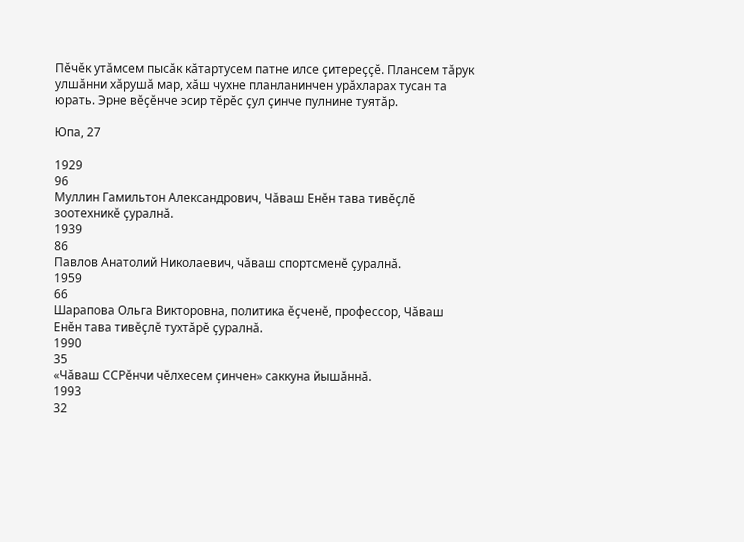Пӗчӗк утӑмсем пысӑк кӑтартусем патне илсе ҫитереҫҫӗ. Плансем тӑрук улшӑнни хӑрушӑ мар, хӑш чухне планланинчен урӑхларах тусан та юрать. Эрне вӗҫӗнче эсир тӗрӗс ҫул ҫинче пулнине туятӑр.

Юпа, 27

1929
96
Муллин Гамильтон Александрович, Чӑваш Енӗн тава тивӗҫлӗ зоотехникӗ ҫуралнӑ.
1939
86
Павлов Анатолий Николаевич, чӑваш спортсменӗ ҫуралнӑ.
1959
66
Шарапова Ольга Викторовна, политика ӗҫченӗ, профессор, Чӑваш Енӗн тава тивӗҫлӗ тухтӑрӗ ҫуралнӑ.
1990
35
«Чӑваш ССРӗнчи чӗлхесем ҫинчен» саккуна йышӑннӑ.
1993
32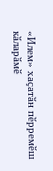«Илем» хаҫатӑн пӗрремӗш кӑларӑмӗ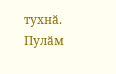тухнӑ.
Пулӑм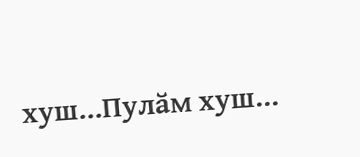хуш...Пулӑм хуш...